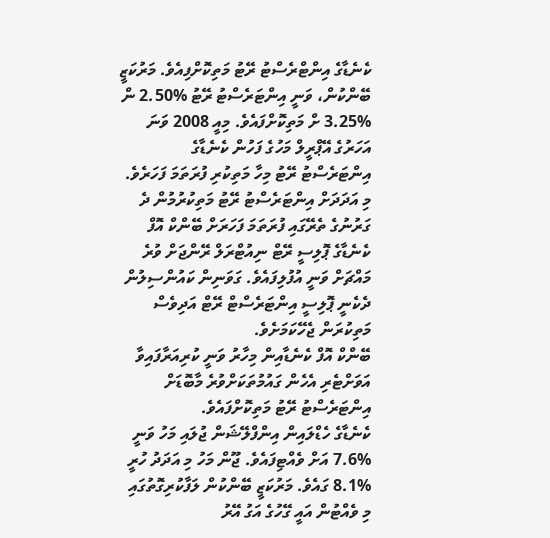ކެނެޑާގެ އިންޓްރެސްޓު ރޭޓު މަތިކޮށްފިއެވެ. މަރުކަޒީ ބޭންކުން، ވަނީ އިންޓަރެސްޓު ރޭޓު %2.50 ން %3.25 ށް މަތިކޮށްފައެވެ. މިއީ 2008 ވަނަ އަހަރުގެ އޭޕްރީލް މަހުގެ ފަހުން ކެނެޑާގެ އިންޓަރެސްޓު ރޭޓު މިހާ މަތިކުރި ފުރަތަމަ ފަހަރެވެ.
މި އަދަދަށް އިންޓަރެސްޓު ރޭޓު މަތިކުރުމުން ދެ ގަރުނުގެ ތެރޭގައި ފުރަތަމަ ފަހަރަށް ބޭންކް އޮފް ކެނެޑާގެ ޕޮލިސީ ރޭޓް ނިއުޓްރަލް ރޭންޖަށް ވުރެ މައްޗަށް ވަނީ އުފުލިފައެވެ. ގަވަނިން ކައުންސިލުން ދެކެނީ ޕޮލިސީ އިންޓަރެސްޓް ރޭޓް އަދިވެސް މަތިކުރަން ޖެހޭކަމަށެވެ.
ބޭންކް އޮފް ކެނެޑާއިން މިހާރު ވަނީ ކުރިއަރާފައިވާ އަވަށްޓެރި އެހެން ގައުމުތަކަށްވުރެ މާބޮޑަށް އިންޓަރެސްޓު ރޭޓު މަތިކޮށްފައެވެ.
ކެނެޑާގެ ހެޑްލައިން އިންފްލޭޝަން ޖުލައި މަހު ވަނީ %7.6 އަށް ވެއްޓިފައެވެ. ޖޫން މަހު މި އަދަދު ހުރީ %8.1 ގައެވެ. މަރުކަޒީ ބޭންކުން ލަފާކުރިގޮތުގައި މި ވެއްޓުން އައީ ގޭހުގެ އަގު އޭރު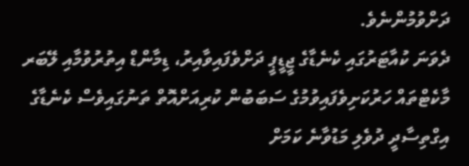ދަށްވުމުންނެވެ.
ދެވަނަ ކުއާޓަރުގައި ކެނެޑާގެ ޖީޑީޕީ ދަށްވެފައިވާއިރު، ޑިމާންޑް އިތުރުވުމާއި ލޭބަރ މާކެޓްތައް ހަރުކަށިވެފައިވުމުގެ ސަބަބުން ކުރިއަށްއޮތް ތަނުގައިވެސް ކެނެޑާގެ އިގްތިސާދީ ދުވެލި މަޑުވާނެ ކަމަށް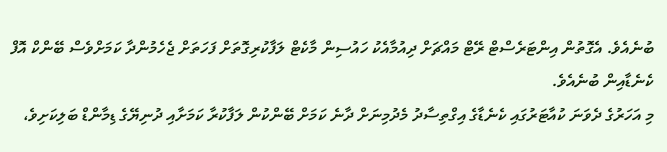ބުނެއެވެ. އެގޮތުން އިންޓަރެސްޓް ރޭޓް މައްޗަށް ދިއުމާއެކު ހައުސިން މާކެޓް ލަފާކުރިގޮތަށް ފަހަތަށް ޖެހެމުންދާ ކަމަށްވެސް ބޭންކް އޮފް ކެނެޑާއިން ބުނެއެވެ.
މި އަހަރުގެ ދެވަނަ ކުއާޓަރުގައި ކެނެޑާގެ އިގްތިސާދު މެދުމިނަށް ދާނެ ކަމަށް ބޭންކުން ލަފާކުރާ ކަމަށާއި ދުނިޔޭގެ ޑިމާންޑް ބަލިކަށިވެ،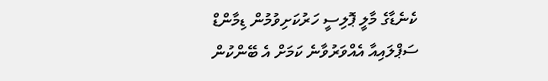ކެނެޑާގެ މާލީ ޕޮލިސީ ހަރުކަށިވުމުން ޑިމާންޑް ސަޕްލައިއާ އެއްވަރުވާނެ ކަމަށް އެ ބޭންކުން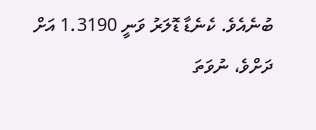ބުނެއެވެ. ކެނެޑާ ޑޮލަރު ވަނީ 1.3190 އަށް ދަށްވެ، ނުވަތަ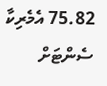75.82 އެމެރިކާ ސެންޓަށް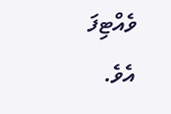ވެއްޓިފަ އެވެ.